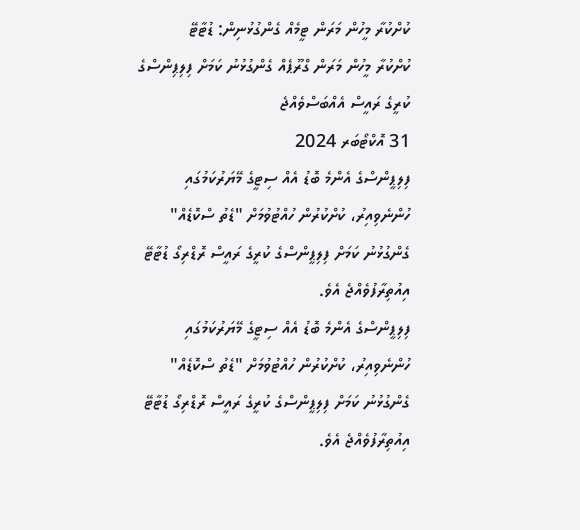ކުށްކުރާ މީހުން މަރަން ޓީމެއް ގެންގުޅުނިން: ޑުޓާޓޭ
ކުށްކުރާ މީހުން މަރަން ގްރޫޕެއް ގެންގުޅުނު ކަމަށް ފިލިޕިންސްގެ ކުރީގެ ރައީސް އެއްބަސްވެއްޖެ
31 އޮކްޓޯބަރ 2024
ފިލިޕީންސްގެ އެންމެ ބޮޑު އެއް ސިޓީގެ މޭޔަރުކަމުގައި ހުންނެވިއިރު، ކުށްކުރުން ހުއްޓުވުމަށް "ޑެތު ސްކޮޑެއް" ގެންގުޅުނު ކަމަށް ފިލިޕީންސްގެ ކުރީގެ ރައީސް ރޮޑްރިގޯ ޑުޓާޓޭ އިއުތިރާފުވެއްޖެ އެވެ.
ފިލިޕީންސްގެ އެންމެ ބޮޑު އެއް ސިޓީގެ މޭޔަރުކަމުގައި ހުންނެވިއިރު، ކުށްކުރުން ހުއްޓުވުމަށް "ޑެތު ސްކޮޑެއް" ގެންގުޅުނު ކަމަށް ފިލިޕީންސްގެ ކުރީގެ ރައީސް ރޮޑްރިގޯ ޑުޓާޓޭ އިއުތިރާފުވެއްޖެ އެވެ.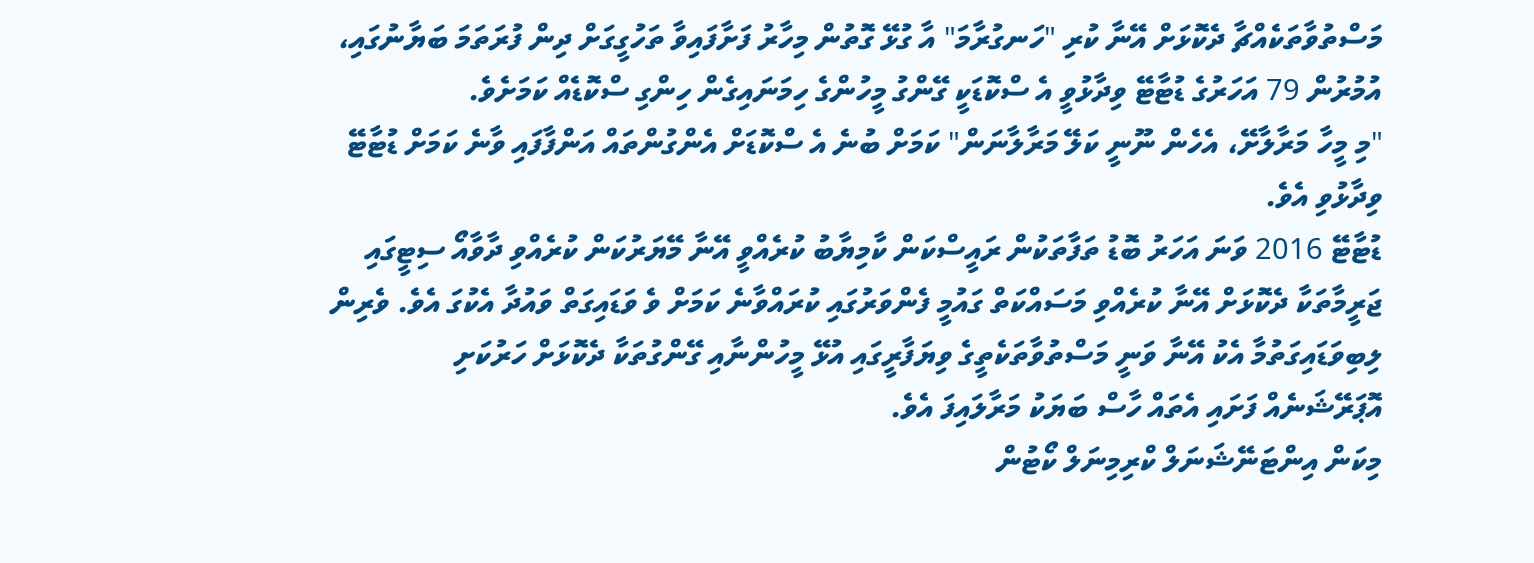މަސްތުވާތަކެއްޗާ ދެކޮޅަށް އޭނާ ކުރި "ހަނގުރާމަ" އާ ގުޅޭ ގޮތުން މިހާރު ފަށާފައިވާ ތަހުގީގަށް ދިން ފުރަތަމަ ބަޔާނުގައި، އުމުރުން 79 އަހަރުގެ ޑުޓާޓޭ ވިދާޅުވީ އެ ސްކޮޑަކީ ގޭންގު މީހުންގެ ހިމަނައިގެން ހިންގި ސްކޮޑެއް ކަމަށެވެ.
"މި މީހާ މަރާލާށޭ، އެހެން ނޫނީ ކަލޭ މަރާލާނަން" ކަމަށް ބުނެ އެ ސްކޮޑަށް އެންގުންތައް އަންފާފައި ވާނެ ކަމަށް ޑުޓާޓޭ ވިދާޅުވި އެވެ.
ޑުޓާޓޭ 2016 ވަނަ އަހަރު ބޮޑު ތަފާތަކުން ރައީސްކަން ކާމިޔާބު ކުރެއްވީ އޭނާ މޭޔަރުކަން ކުރެއްވި ދާވާއޯ ސިޓީގައި ޖަރީމާތަކާ ދެކޮޅަށް އޭނާ ކުރެއްވި މަސައްކަތް ގައުމީ ފެންވަރުގައި ކުރައްވާނެ ކަމަށް ވެ ވަޑައިގަތް ވައުދާ އެކުގަ އެވެ. ވެރިން ލިބިވަޑައިގަތުމާ އެކު އޭނާ ވަނީ މަސްތުވާތަކެތީގެ ވިޔަފާރީގައި އުޅޭ މީހުންނާއި ގޭންގުތަކާ ދެކޮޅަށް ހަރުކަށި އޮޕަރޭޝަނެއް ފަށައި އެތައް ހާސް ބަޔަކު މަރާލައިފަ އެވެ.
މިކަން އިންޓަނޭޝަނަލް ކްރިމިނަލް ކޯޓުން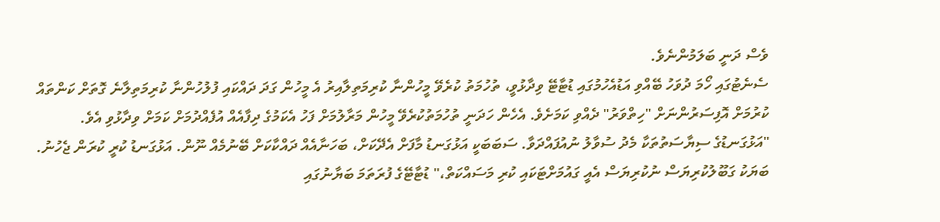ވެސް ދަނީ ބަލަމުންނެވެ.
ސެނެޓުގައި ހޯމަ ދުވަހު ބޭއްވި އަޑުއެހުމުގައި ޑުޓާޓޭ ވިދާޅުވީ، ތުހުމަތު ކުރެވޭ މީހުންނާ ކުރިމަތިލާއިރު އެ މީހުން ގަދަ ދައްކައި ފުލުހުންނާ ކުރިމަތިލާނެ ގޮތަށް ކަންތައް ކުރުމަށް އޮފިސަރުންނަށް "ހިތްވަރު" ދެއްވި ކަމަށެވެ. އެހެން ހަދަނީ ތުހުމަތުކުރެވޭ މީހުން މަރާލުމަށް ފަހު އެކަމުގެ ދިފާއެއް އުފެއްދުމަށް ކަމަށް ވިދާޅުވި އެވެ.
"އަޅުގަނޑުގެ ސިޔާސަތުތަކާ މެދު ސުވާލު ނުއުފައްދަވާ. ސަބަބަކީ އަޅުގަނޑު މާފަށް އެދޭކަށް، ބަހަނާއެއް ދައްކާކަށް ބޭނުމެއް ނޫން. އަޅުގަނޑު ކުރީ ކުރަން ޖެހުނު. ބަޔަކު ގަބޫލުކުރިޔަސް ނުކުރިޔަސް އެއީ ގައުމަށްޓަކައި ކުރި މަސައްކަތް،" ޑުޓާޓޭގެ ފުރަތަމަ ބަޔާނުގައި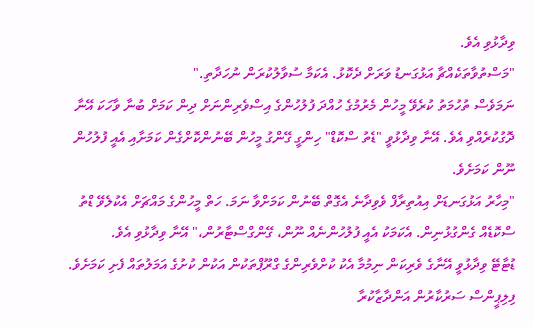ވިދާޅުވި އެވެ.
"މަސްތުވާތަކެއްޗާ އަޅުގަނޑު ވަރަށް ދެކޮޅު. އެކަމާ ސުވާލުކުރަން ނުހަދާތި."
ނަމަވެސް ތުހުމަތު ކުރެވޭ މީހުން މެރުމުގެ ހުއްދަ ފުލުހުންގެ އިސްވެރިންނަށް ދިން ކަމަށް ބުނާ ވާހަކަ އޭނާ ދޮގުކުރެއްވި އެވެ. އޭނާ ވިދާޅުވީ "ޑެތު ސްކޮޑް" ހިންގީ ގޭންގު މީހުން ބޭނުންކޮށްގެން ކަމަށާއި އެއީ ފުލުހުން ނޫން ކަމަށެވެ.
"މިހާރު އަޅުގަނޑަށް އިއުތިރާފް ވެވިދާނެ އެގޮތް ބޭނުން ކަމަށްވާ ނަމަ. ހަތް މީހުންގެ މައްޗަށް އެކުލެވޭ ޑްތު ސްކޮޑެއް ގެންގުޅުނިން. އެކަމަކު އެއީ ފުލުހުންނެއް ނޫން، ގޭންގްސްޓާރުން،" އޭނާ ވިދާޅުވި އެވެ.
ޑުޓާޓޭ ވިދާޅުވީ އޭނާގެ ވެރިކަން ނިމުމާ އެކު ކުށްވެރިންގެ ގްރޫޕްތަކުން އަކުން ކުށުގެ އަމަލުތައް ފެށި ކަމަށެވެ.
ފިލިޕީންސް ސަރުކާރުން އަންދާޒާކުރާ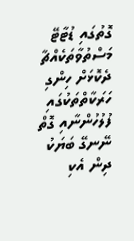ގޮތުގައި ޑުޓާޓޭ މަސްތުވާތަކެއްޗާ ދެކޮޅަށް ހިންގި ހަރަކާތްތަކުގައި ފުލުހުންނާއި ގޮތް ނޭނގޭ ބަޔަކު ދިން އެކި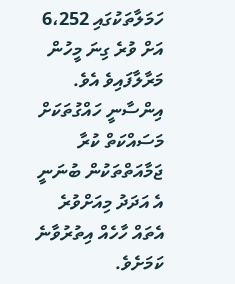ހަމަލާތަކުގައި 6،252 އަށް ވުރެ ގިނަ މީހުން މަރާލާފައިވެ އެވެ. އިންސާނީ ހައްގުތަކަށް މަސައްކަތް ކުރާ ޖަމާއަތްތަކުން ބުނަނީ އެ އަދަދު މިއަށްވުރެ އެތައް ހާހެއް އިތުރުވާނެ ކަމަށެވެ.